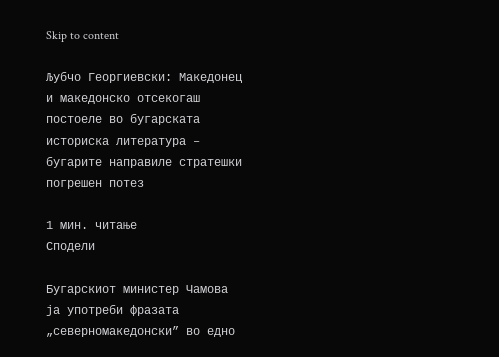Skip to content

Љубчо Георгиевски: Македонец и македонско отсекогаш постоеле во бугарската историска литература – бугарите направиле стратешки погрешен потез

1 мин. читање
Сподели

Бугарскиот министер Чамова ја употреби фразата „северномакедонски” во едно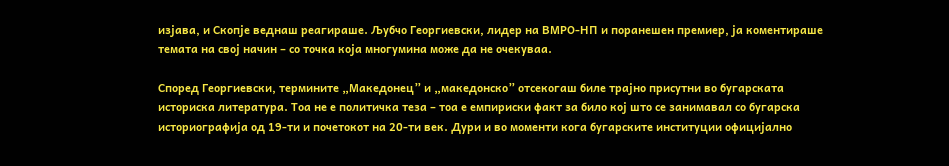изјава, и Скопје веднаш реагираше. Љубчо Георгиевски, лидер на ВМРО-НП и поранешен премиер, ја коментираше темата на свој начин – со точка која многумина може да не очекуваа.

Според Георгиевски, термините „Македонец” и „македонско” отсекогаш биле трајно присутни во бугарската историска литература. Тоа не е политичка теза – тоа е емпириски факт за било кој што се занимавал со бугарска историографија од 19-ти и почетокот на 20-ти век. Дури и во моменти кога бугарските институции официјално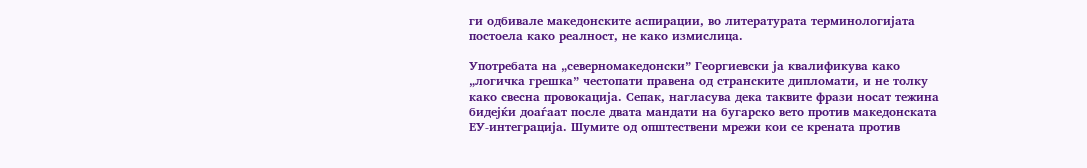ги одбивале македонските аспирации, во литературата терминологијата постоела како реалност, не како измислица.

Употребата на „северномакедонски” Георгиевски ја квалификува како „логичка грешка” честопати правена од странските дипломати, и не толку како свесна провокација. Сепак, нагласува дека таквите фрази носат тежина бидејќи доаѓаат после двата мандати на бугарско вето против македонската ЕУ-интеграција. Шумите од општествени мрежи кои се крената против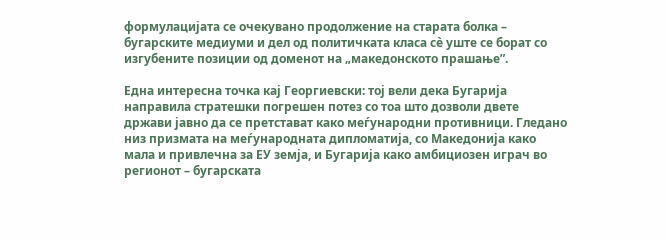формулацијата се очекувано продолжение на старата болка – бугарските медиуми и дел од политичката класа сè уште се борат со изгубените позиции од доменот на „македонското прашање”.

Една интересна точка кај Георгиевски: тој вели дека Бугарија направила стратешки погрешен потез со тоа што дозволи двете држави јавно да се претстават како меѓународни противници. Гледано низ призмата на меѓународната дипломатија, со Македонија како мала и привлечна за ЕУ земја, и Бугарија како амбициозен играч во регионот – бугарската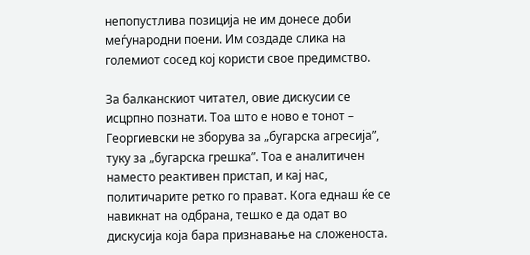непопустлива позиција не им донесе доби меѓународни поени. Им создаде слика на големиот сосед кој користи свое предимство.

За балканскиот читател, овие дискусии се исцрпно познати. Тоа што е новo е тонот – Георгиевски не зборува за „бугарска агресија”, туку за „бугарска грешка”. Тоа е аналитичен наместо реактивен пристап, и кај нас, политичарите ретко го прават. Кога еднаш ќе се навикнат на одбрана, тешко е да одат во дискусија која бара признавање на сложеноста.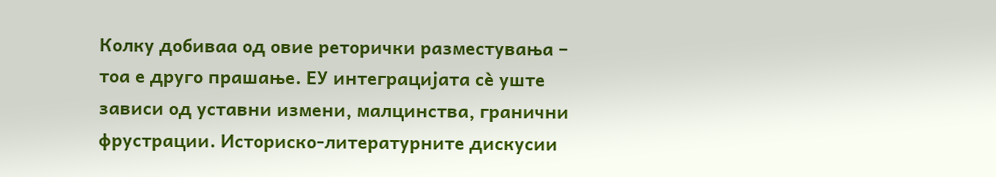Колку добивaa од овие реторички разместувања – тоа е друго прашање. ЕУ интеграцијата сè уште зависи од уставни измени, малцинства, гранични фрустрации. Историско-литературните дискусии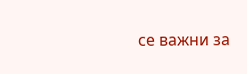се важни за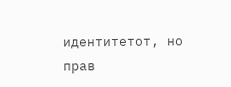идентитетот, но прав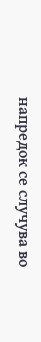напредок се случува во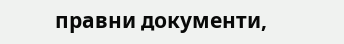правни документи,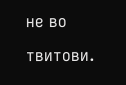не во твитови.